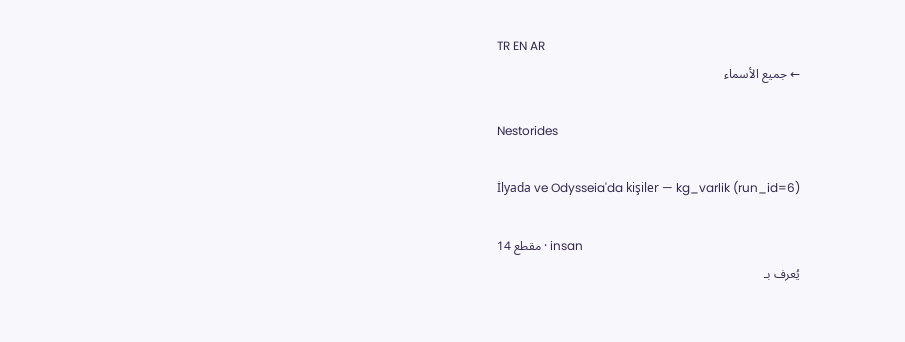TR EN AR
← جميع الأسماء

Nestorides

İlyada ve Odysseia'da kişiler — kg_varlik (run_id=6)

14 مقطع · insan
يُعرف بـ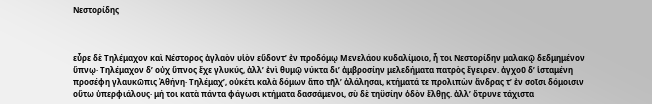Νεστορίδης



εὗρε δὲ Τηλέμαχον καὶ Νέστορος ἀγλαὸν υἱὸν εὕδοντʼ ἐν προδόμῳ Μενελάου κυδαλίμοιο, ἦ τοι Νεστορίδην μαλακῷ δεδμημένον ὕπνῳ· Τηλέμαχον δʼ οὐχ ὕπνος ἔχε γλυκύς, ἀλλʼ ἐνὶ θυμῷ νύκτα διʼ ἀμβροσίην μελεδήματα πατρὸς ἔγειρεν. ἀγχοῦ δʼ ἱσταμένη προσέφη γλαυκῶπις Ἀθήνη· Τηλέμαχʼ, οὐκέτι καλὰ δόμων ἄπο τῆλʼ ἀλάλησαι, κτήματά τε προλιπὼν ἄνδρας τʼ ἐν σοῖσι δόμοισιν οὕτω ὑπερφιάλους· μή τοι κατὰ πάντα φάγωσι κτήματα δασσάμενοι, σὺ δὲ τηϋσίην ὁδὸν ἔλθῃς. ἀλλʼ ὄτρυνε τάχιστα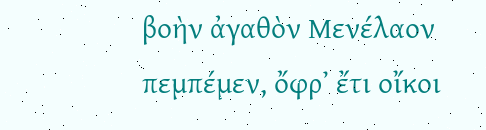βοὴν ἀγαθὸν Μενέλαον πεμπέμεν, ὄφρʼ ἔτι οἴκοι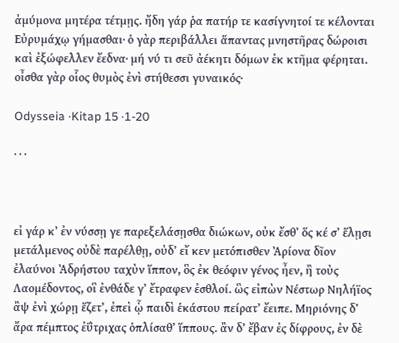ἀμύμονα μητέρα τέτμῃς. ἤδη γάρ ῥα πατήρ τε κασίγνητοί τε κέλονται Εὐρυμάχῳ γήμασθαι· ὁ γὰρ περιβάλλει ἅπαντας μνηστῆρας δώροισι καὶ ἐξώφελλεν ἔεδνα· μή νύ τι σεῦ ἀέκητι δόμων ἐκ κτῆμα φέρηται. οἶσθα γὰρ οἷος θυμὸς ἐνὶ στήθεσσι γυναικός·

Odysseia ·Kitap 15 ·1-20

· · ·



εἰ γάρ κʼ ἐν νύσσῃ γε παρεξελάσῃσθα διώκων, οὐκ ἔσθʼ ὅς κέ σʼ ἕλῃσι μετάλμενος οὐδὲ παρέλθῃ, οὐδʼ εἴ κεν μετόπισθεν Ἀρίονα δῖον ἐλαύνοι Ἀδρήστου ταχὺν ἵππον, ὃς ἐκ θεόφιν γένος ἦεν, ἢ τοὺς Λαομέδοντος, οἳ ἐνθάδε γʼ ἔτραφεν ἐσθλοί. ὣς εἰπὼν Νέστωρ Νηλήϊος ἂψ ἐνὶ χώρῃ ἕζετʼ, ἐπεὶ ᾧ παιδὶ ἑκάστου πείρατʼ ἔειπε. Μηριόνης δʼ ἄρα πέμπτος ἐΰτριχας ὁπλίσαθʼ ἵππους. ἂν δʼ ἔβαν ἐς δίφρους, ἐν δὲ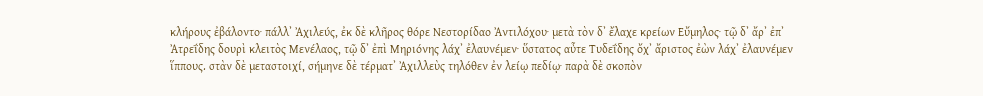κλήρους ἐβάλοντο· πάλλʼ Ἀχιλεύς, ἐκ δὲ κλῆρος θόρε Νεστορίδαο Ἀντιλόχου· μετὰ τὸν δʼ ἔλαχε κρείων Εὔμηλος· τῷ δʼ ἄρʼ ἐπʼ Ἀτρεΐδης δουρὶ κλειτὸς Μενέλαος, τῷ δʼ ἐπὶ Μηριόνης λάχʼ ἐλαυνέμεν· ὕστατος αὖτε Τυδεΐδης ὄχʼ ἄριστος ἐὼν λάχʼ ἐλαυνέμεν ἵππους. στὰν δὲ μεταστοιχί, σήμηνε δὲ τέρματʼ Ἀχιλλεὺς τηλόθεν ἐν λείῳ πεδίῳ· παρὰ δὲ σκοπὸν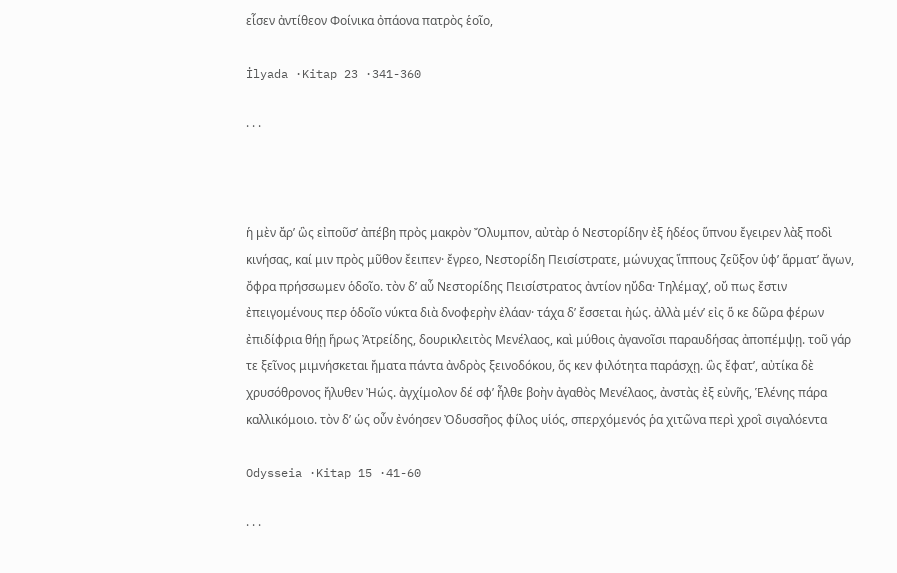εἷσεν ἀντίθεον Φοίνικα ὀπάονα πατρὸς ἑοῖο,

İlyada ·Kitap 23 ·341-360

· · ·



ἡ μὲν ἄρʼ ὣς εἰποῦσʼ ἀπέβη πρὸς μακρὸν Ὄλυμπον, αὐτὰρ ὁ Νεστορίδην ἐξ ἡδέος ὕπνου ἔγειρεν λὰξ ποδὶ κινήσας, καί μιν πρὸς μῦθον ἔειπεν· ἔγρεο, Νεστορίδη Πεισίστρατε, μώνυχας ἵππους ζεῦξον ὑφʼ ἅρματʼ ἄγων, ὄφρα πρήσσωμεν ὁδοῖο. τὸν δʼ αὖ Νεστορίδης Πεισίστρατος ἀντίον ηὔδα· Τηλέμαχʼ, οὔ πως ἔστιν ἐπειγομένους περ ὁδοῖο νύκτα διὰ δνοφερὴν ἐλάαν· τάχα δʼ ἔσσεται ἠώς. ἀλλὰ μένʼ εἰς ὅ κε δῶρα φέρων ἐπιδίφρια θήῃ ἥρως Ἀτρείδης, δουρικλειτὸς Μενέλαος, καὶ μύθοις ἀγανοῖσι παραυδήσας ἀποπέμψῃ. τοῦ γάρ τε ξεῖνος μιμνήσκεται ἤματα πάντα ἀνδρὸς ξεινοδόκου, ὅς κεν φιλότητα παράσχῃ. ὣς ἔφατʼ, αὐτίκα δὲ χρυσόθρονος ἤλυθεν Ἠώς. ἀγχίμολον δέ σφʼ ἦλθε βοὴν ἀγαθὸς Μενέλαος, ἀνστὰς ἐξ εὐνῆς, Ἑλένης πάρα καλλικόμοιο. τὸν δʼ ὡς οὖν ἐνόησεν Ὀδυσσῆος φίλος υἱός, σπερχόμενός ῥα χιτῶνα περὶ χροῒ σιγαλόεντα

Odysseia ·Kitap 15 ·41-60

· · ·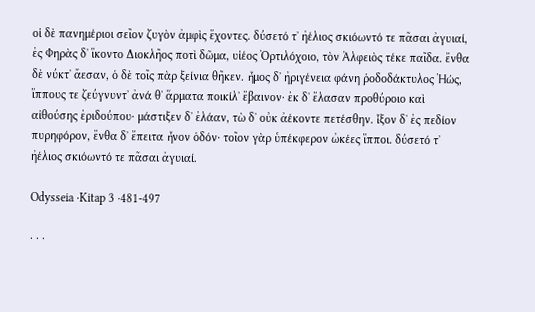οἱ δὲ πανημέριοι σεῖον ζυγὸν ἀμφὶς ἔχοντες. δύσετό τʼ ἠέλιος σκιόωντό τε πᾶσαι ἀγυιαί, ἐς Φηρὰς δʼ ἵκοντο Διοκλῆος ποτὶ δῶμα, υἱέος Ὀρτιλόχοιο, τὸν Ἀλφειὸς τέκε παῖδα. ἔνθα δὲ νύκτʼ ἄεσαν, ὁ δὲ τοῖς πὰρ ξείνια θῆκεν. ἦμος δʼ ἠριγένεια φάνη ῥοδοδάκτυλος Ἠώς, ἵππους τε ζεύγνυντʼ ἀνά θʼ ἅρματα ποικίλʼ ἔβαινον· ἐκ δʼ ἔλασαν προθύροιο καὶ αἰθούσης ἐριδούπου· μάστιξεν δʼ ἐλάαν, τὼ δʼ οὐκ ἀέκοντε πετέσθην. ἷξον δʼ ἐς πεδίον πυρηφόρον, ἔνθα δʼ ἔπειτα ἦνον ὁδόν· τοῖον γὰρ ὑπέκφερον ὠκέες ἵπποι. δύσετό τʼ ἠέλιος σκιόωντό τε πᾶσαι ἀγυιαί.

Odysseia ·Kitap 3 ·481-497

· · ·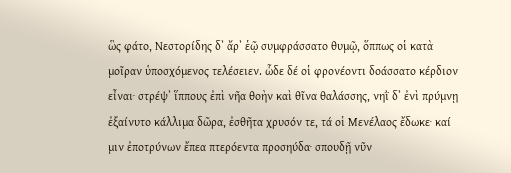ὣς φάτο, Νεστορίδης δʼ ἄρʼ ἑῷ συμφράσσατο θυμῷ, ὅππως οἱ κατὰ μοῖραν ὑποσχόμενος τελέσειεν. ὧδε δέ οἱ φρονέοντι δοάσσατο κέρδιον εἶναι· στρέψʼ ἵππους ἐπὶ νῆα θοὴν καὶ θῖνα θαλάσσης, νηῒ δʼ ἐνὶ πρύμνῃ ἐξαίνυτο κάλλιμα δῶρα, ἐσθῆτα χρυσόν τε, τά οἱ Μενέλαος ἔδωκε· καί μιν ἐποτρύνων ἔπεα πτερόεντα προσηύδα· σπουδῇ νῦν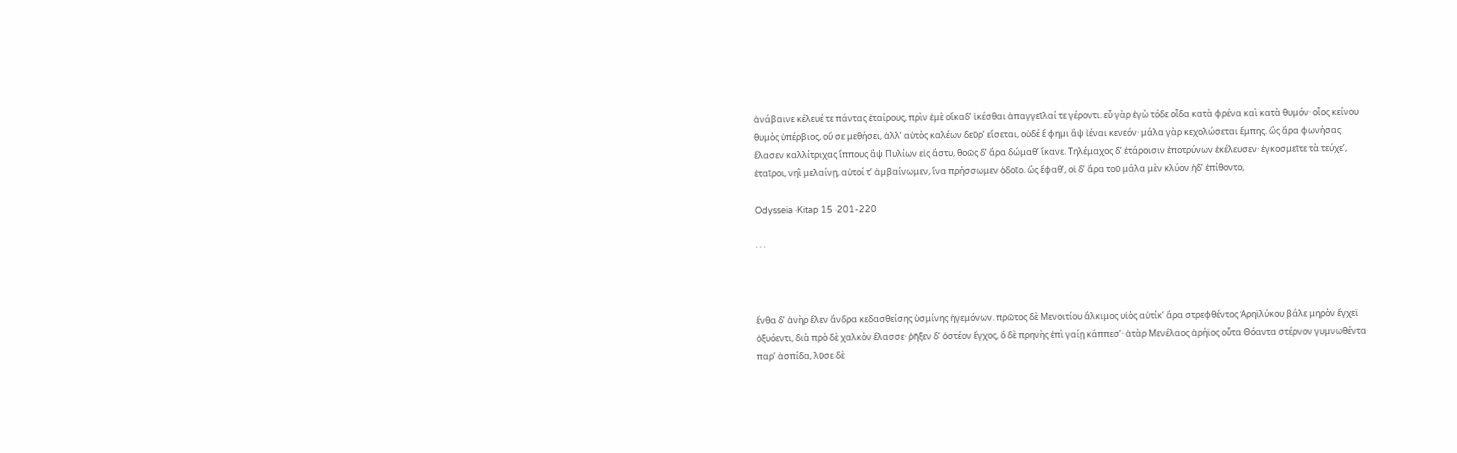ἀνάβαινε κέλευέ τε πάντας ἑταίρους, πρὶν ἐμὲ οἴκαδʼ ἱκέσθαι ἀπαγγεῖλαί τε γέροντι. εὖ γὰρ ἐγὼ τόδε οἶδα κατὰ φρένα καὶ κατὰ θυμόν· οἷος κείνου θυμὸς ὑπέρβιος, οὔ σε μεθήσει, ἀλλʼ αὐτὸς καλέων δεῦρʼ εἴσεται, οὐδέ ἕ φημι ἂψ ἰέναι κενεόν· μάλα γὰρ κεχολώσεται ἔμπης. ὣς ἄρα φωνήσας ἔλασεν καλλίτριχας ἵππους ἂψ Πυλίων εἰς ἄστυ, θοῶς δʼ ἄρα δώμαθʼ ἵκανε. Τηλέμαχος δʼ ἑτάροισιν ἐποτρύνων ἐκέλευσεν· ἐγκοσμεῖτε τὰ τεύχεʼ, ἑταῖροι, νηῒ μελαίνῃ, αὐτοί τʼ ἀμβαίνωμεν, ἵνα πρήσσωμεν ὁδοῖο. ὣς ἔφαθʼ, οἱ δʼ ἄρα τοῦ μάλα μὲν κλύον ἠδʼ ἐπίθοντο,

Odysseia ·Kitap 15 ·201-220

· · ·



ἔνθα δʼ ἀνὴρ ἕλεν ἄνδρα κεδασθείσης ὑσμίνης ἡγεμόνων. πρῶτος δὲ Μενοιτίου ἄλκιμος υἱὸς αὐτίκʼ ἄρα στρεφθέντος Ἀρηϊλύκου βάλε μηρὸν ἔγχεϊ ὀξυόεντι, διὰ πρὸ δὲ χαλκὸν ἔλασσε· ῥῆξεν δʼ ὀστέον ἔγχος, ὃ δὲ πρηνὴς ἐπὶ γαίῃ κάππεσʼ· ἀτὰρ Μενέλαος ἀρήϊος οὖτα Θόαντα στέρνον γυμνωθέντα παρʼ ἀσπίδα, λῦσε δὲ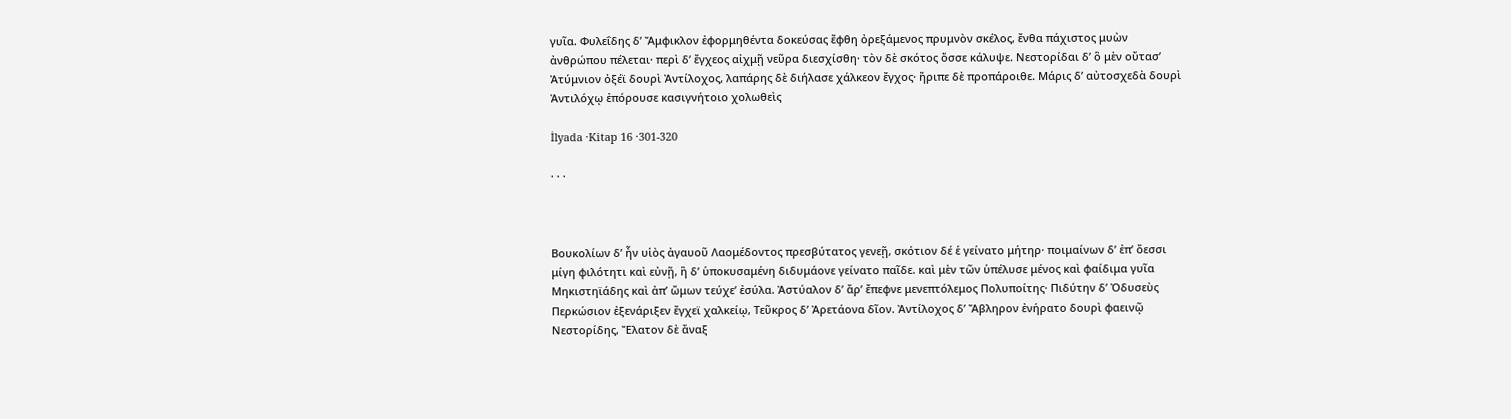γυῖα. Φυλεΐδης δʼ Ἄμφικλον ἐφορμηθέντα δοκεύσας ἔφθη ὀρεξάμενος πρυμνὸν σκέλος, ἔνθα πάχιστος μυὼν ἀνθρώπου πέλεται· περὶ δʼ ἔγχεος αἰχμῇ νεῦρα διεσχίσθη· τὸν δὲ σκότος ὄσσε κάλυψε. Νεστορίδαι δʼ ὃ μὲν οὔτασʼ Ἀτύμνιον ὀξέϊ δουρὶ Ἀντίλοχος, λαπάρης δὲ διήλασε χάλκεον ἔγχος· ἤριπε δὲ προπάροιθε. Μάρις δʼ αὐτοσχεδὰ δουρὶ Ἀντιλόχῳ ἐπόρουσε κασιγνήτοιο χολωθεὶς

İlyada ·Kitap 16 ·301-320

· · ·



Βουκολίων δʼ ἦν υἱὸς ἀγαυοῦ Λαομέδοντος πρεσβύτατος γενεῇ, σκότιον δέ ἑ γείνατο μήτηρ· ποιμαίνων δʼ ἐπʼ ὄεσσι μίγη φιλότητι καὶ εὐνῇ, ἣ δʼ ὑποκυσαμένη διδυμάονε γείνατο παῖδε. καὶ μὲν τῶν ὑπέλυσε μένος καὶ φαίδιμα γυῖα Μηκιστηϊάδης καὶ ἀπʼ ὤμων τεύχεʼ ἐσύλα. Ἀστύαλον δʼ ἄρʼ ἔπεφνε μενεπτόλεμος Πολυποίτης· Πιδύτην δʼ Ὀδυσεὺς Περκώσιον ἐξενάριξεν ἔγχεϊ χαλκείῳ, Τεῦκρος δʼ Ἀρετάονα δῖον. Ἀντίλοχος δʼ Ἄβληρον ἐνήρατο δουρὶ φαεινῷ Νεστορίδης, Ἔλατον δὲ ἄναξ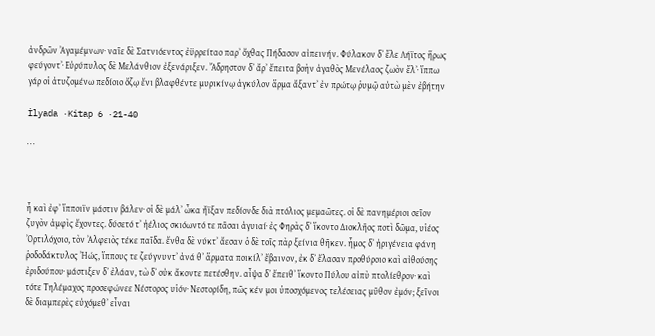ἀνδρῶν Ἀγαμέμνων· ναῖε δὲ Σατνιόεντος ἐϋρρείταο παρʼ ὄχθας Πήδασον αἰπεινήν. Φύλακον δʼ ἕλε Λήϊτος ἥρως φεύγοντʼ· Εὐρύπυλος δὲ Μελάνθιον ἐξενάριξεν. Ἄδρηστον δʼ ἄρʼ ἔπειτα βοὴν ἀγαθὸς Μενέλαος ζωὸν ἕλʼ· ἵππω γάρ οἱ ἀτυζομένω πεδίοιο ὄζῳ ἔνι βλαφθέντε μυρικίνῳ ἀγκύλον ἅρμα ἄξαντʼ ἐν πρώτῳ ῥυμῷ αὐτὼ μὲν ἐβήτην

İlyada ·Kitap 6 ·21-40

· · ·



ἦ καὶ ἐφʼ ἵπποιϊν μάστιν βάλεν· οἱ δὲ μάλʼ ὦκα ἤϊξαν πεδίονδε διὰ πτόλιος μεμαῶτες. οἱ δὲ πανημέριοι σεῖον ζυγὸν ἀμφὶς ἔχοντες. δύσετό τʼ ἠέλιος σκιόωντό τε πᾶσαι ἀγυιαί· ἐς Φηρὰς δʼ ἵκοντο Διοκλῆος ποτὶ δῶμα, υἱέος Ὀρτιλόχοιο, τὸν Ἀλφειὸς τέκε παῖδα. ἔνθα δὲ νύκτʼ ἄεσαν ὁ δὲ τοῖς πὰρ ξείνια θῆκεν. ἦμος δʼ ἠριγένεια φάνη ῥοδοδάκτυλος Ἠώς, ἵππους τε ζεύγνυντʼ ἀνά θʼ ἅρματα ποικίλʼ ἔβαινον, ἐκ δʼ ἔλασαν προθύροιο καὶ αἰθούσης ἐριδούπου· μάστιξεν δʼ ἐλάαν, τὼ δʼ οὐκ ἄκοντε πετέσθην. αἶψα δʼ ἔπειθʼ ἵκοντο Πύλου αἰπὺ πτολίεθρον· καὶ τότε Τηλέμαχος προσεφώνεε Νέστορος υἱόν· Νεστορίδη, πῶς κέν μοι ὑποσχόμενος τελέσειας μῦθον ἐμόν; ξεῖνοι δὲ διαμπερὲς εὐχόμεθʼ εἶναι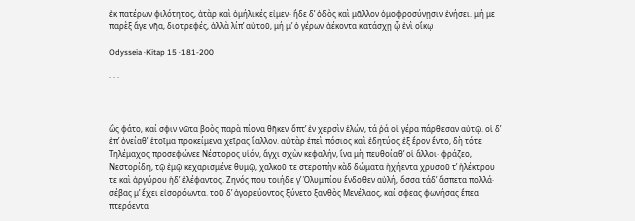ἐκ πατέρων φιλότητος, ἀτὰρ καὶ ὁμήλικές εἰμεν· ἥδε δʼ ὁδὸς καὶ μᾶλλον ὁμοφροσύνῃσιν ἐνήσει. μή με παρὲξ ἄγε νῆα, διοτρεφές, ἀλλὰ λίπʼ αὐτοῦ, μή μʼ ὁ γέρων ἀέκοντα κατάσχῃ ᾧ ἐνὶ οἴκῳ

Odysseia ·Kitap 15 ·181-200

· · ·



ὣς φάτο, καί σφιν νῶτα βοὸς παρὰ πίονα θῆκεν ὄπτʼ ἐν χερσὶν ἑλών, τά ῥά οἱ γέρα πάρθεσαν αὐτῷ. οἱ δʼ ἐπʼ ὀνείαθʼ ἑτοῖμα προκείμενα χεῖρας ἴαλλον. αὐτὰρ ἐπεὶ πόσιος καὶ ἐδητύος ἐξ ἔρον ἕντο, δὴ τότε Τηλέμαχος προσεφώνεε Νέστορος υἱόν, ἄγχι σχὼν κεφαλήν, ἵνα μὴ πευθοίαθʼ οἱ ἄλλοι· φράζεο, Νεστορίδη, τῷ ἐμῷ κεχαρισμένε θυμῷ, χαλκοῦ τε στεροπὴν κὰδ δώματα ἠχήεντα χρυσοῦ τʼ ἠλέκτρου τε καὶ ἀργύρου ἠδʼ ἐλέφαντος. Ζηνός που τοιήδε γʼ Ὀλυμπίου ἔνδοθεν αὐλή, ὅσσα τάδʼ ἄσπετα πολλά· σέβας μʼ ἔχει εἰσορόωντα. τοῦ δʼ ἀγορεύοντος ξύνετο ξανθὸς Μενέλαος, καί σφεας φωνήσας ἔπεα πτερόεντα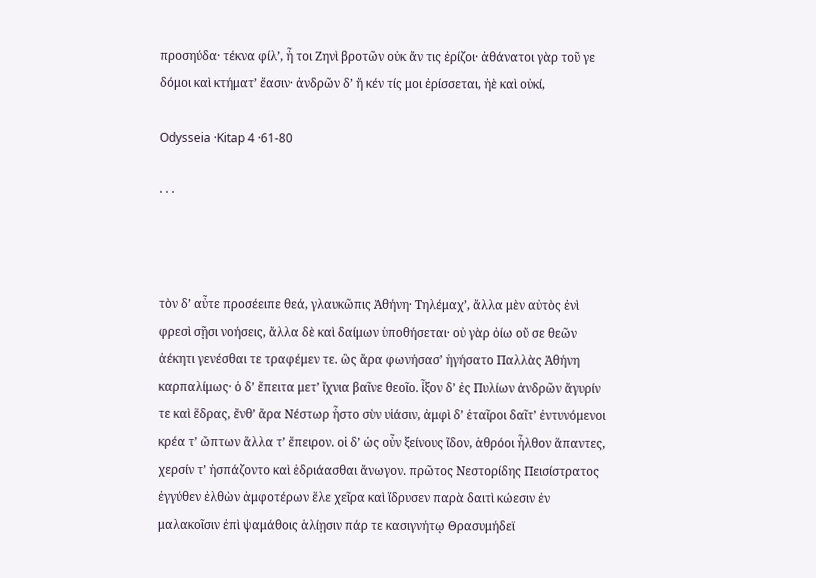προσηύδα· τέκνα φίλʼ, ἦ τοι Ζηνὶ βροτῶν οὐκ ἄν τις ἐρίζοι· ἀθάνατοι γὰρ τοῦ γε δόμοι καὶ κτήματʼ ἔασιν· ἀνδρῶν δʼ ἤ κέν τίς μοι ἐρίσσεται, ἠὲ καὶ οὐκί,

Odysseia ·Kitap 4 ·61-80

· · ·



τὸν δʼ αὖτε προσέειπε θεά, γλαυκῶπις Ἀθήνη· Τηλέμαχʼ, ἄλλα μὲν αὐτὸς ἐνὶ φρεσὶ σῇσι νοήσεις, ἄλλα δὲ καὶ δαίμων ὑποθήσεται· οὐ γὰρ ὀίω οὔ σε θεῶν ἀέκητι γενέσθαι τε τραφέμεν τε. ὣς ἄρα φωνήσασʼ ἡγήσατο Παλλὰς Ἀθήνη καρπαλίμως· ὁ δʼ ἔπειτα μετʼ ἴχνια βαῖνε θεοῖο. ἷξον δʼ ἐς Πυλίων ἀνδρῶν ἄγυρίν τε καὶ ἕδρας, ἔνθʼ ἄρα Νέστωρ ἧστο σὺν υἱάσιν, ἀμφὶ δʼ ἑταῖροι δαῖτʼ ἐντυνόμενοι κρέα τʼ ὤπτων ἄλλα τʼ ἔπειρον. οἱ δʼ ὡς οὖν ξείνους ἴδον, ἁθρόοι ἦλθον ἅπαντες, χερσίν τʼ ἠσπάζοντο καὶ ἑδριάασθαι ἄνωγον. πρῶτος Νεστορίδης Πεισίστρατος ἐγγύθεν ἐλθὼν ἀμφοτέρων ἕλε χεῖρα καὶ ἵδρυσεν παρὰ δαιτὶ κώεσιν ἐν μαλακοῖσιν ἐπὶ ψαμάθοις ἁλίῃσιν πάρ τε κασιγνήτῳ Θρασυμήδεϊ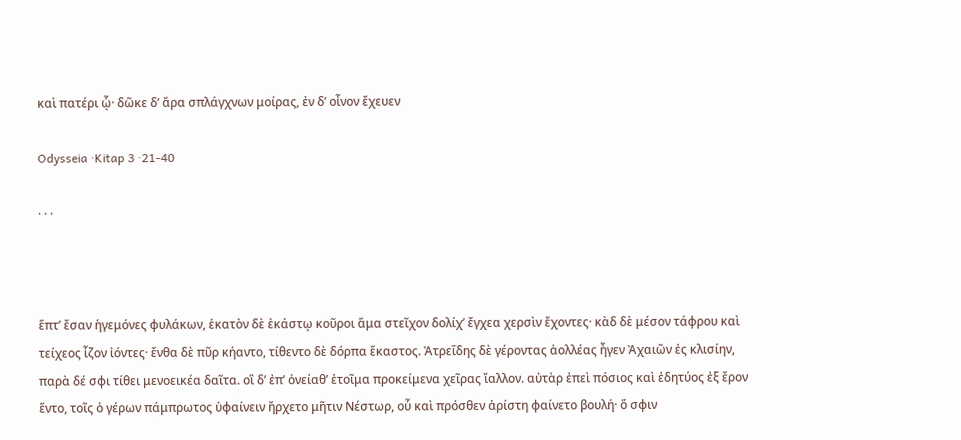καὶ πατέρι ᾧ· δῶκε δʼ ἄρα σπλάγχνων μοίρας, ἐν δʼ οἶνον ἔχευεν

Odysseia ·Kitap 3 ·21-40

· · ·



ἕπτʼ ἔσαν ἡγεμόνες φυλάκων, ἑκατὸν δὲ ἑκάστῳ κοῦροι ἅμα στεῖχον δολίχʼ ἔγχεα χερσὶν ἔχοντες· κὰδ δὲ μέσον τάφρου καὶ τείχεος ἷζον ἰόντες· ἔνθα δὲ πῦρ κήαντο, τίθεντο δὲ δόρπα ἕκαστος. Ἀτρεΐδης δὲ γέροντας ἀολλέας ἦγεν Ἀχαιῶν ἐς κλισίην, παρὰ δέ σφι τίθει μενοεικέα δαῖτα. οἳ δʼ ἐπʼ ὀνείαθʼ ἑτοῖμα προκείμενα χεῖρας ἴαλλον. αὐτὰρ ἐπεὶ πόσιος καὶ ἐδητύος ἐξ ἔρον ἕντο, τοῖς ὁ γέρων πάμπρωτος ὑφαίνειν ἤρχετο μῆτιν Νέστωρ, οὗ καὶ πρόσθεν ἀρίστη φαίνετο βουλή· ὅ σφιν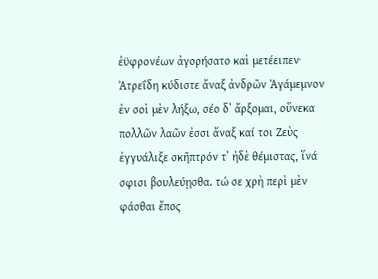ἐϋφρονέων ἀγορήσατο καὶ μετέειπεν· Ἀτρεΐδη κύδιστε ἄναξ ἀνδρῶν Ἀγάμεμνον ἐν σοὶ μὲν λήξω, σέο δʼ ἄρξομαι, οὕνεκα πολλῶν λαῶν ἐσσι ἄναξ καί τοι Ζεὺς ἐγγυάλιξε σκῆπτρόν τʼ ἠδὲ θέμιστας, ἵνά σφισι βουλεύῃσθα. τώ σε χρὴ περὶ μὲν φάσθαι ἔπος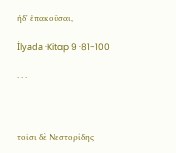ἠδʼ ἐπακοῦσαι,

İlyada ·Kitap 9 ·81-100

· · ·



τοῖσι δὲ Νεστορίδης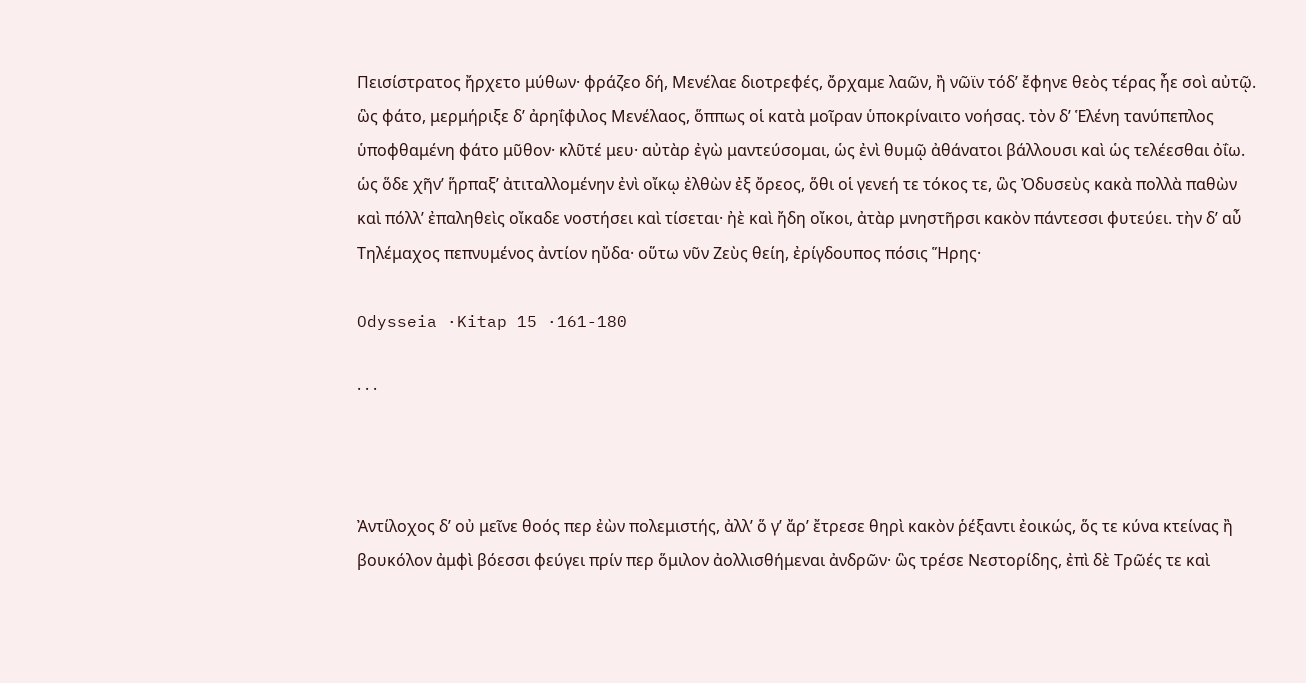Πεισίστρατος ἤρχετο μύθων· φράζεο δή, Μενέλαε διοτρεφές, ὄρχαμε λαῶν, ἢ νῶϊν τόδʼ ἔφηνε θεὸς τέρας ἦε σοὶ αὐτῷ. ὣς φάτο, μερμήριξε δʼ ἀρηΐφιλος Μενέλαος, ὅππως οἱ κατὰ μοῖραν ὑποκρίναιτο νοήσας. τὸν δʼ Ἑλένη τανύπεπλος ὑποφθαμένη φάτο μῦθον· κλῦτέ μευ· αὐτὰρ ἐγὼ μαντεύσομαι, ὡς ἐνὶ θυμῷ ἀθάνατοι βάλλουσι καὶ ὡς τελέεσθαι ὀΐω. ὡς ὅδε χῆνʼ ἥρπαξʼ ἀτιταλλομένην ἐνὶ οἴκῳ ἐλθὼν ἐξ ὄρεος, ὅθι οἱ γενεή τε τόκος τε, ὣς Ὀδυσεὺς κακὰ πολλὰ παθὼν καὶ πόλλʼ ἐπαληθεὶς οἴκαδε νοστήσει καὶ τίσεται· ἠὲ καὶ ἤδη οἴκοι, ἀτὰρ μνηστῆρσι κακὸν πάντεσσι φυτεύει. τὴν δʼ αὖ Τηλέμαχος πεπνυμένος ἀντίον ηὔδα· οὕτω νῦν Ζεὺς θείη, ἐρίγδουπος πόσις Ἥρης·

Odysseia ·Kitap 15 ·161-180

· · ·



Ἀντίλοχος δʼ οὐ μεῖνε θοός περ ἐὼν πολεμιστής, ἀλλʼ ὅ γʼ ἄρʼ ἔτρεσε θηρὶ κακὸν ῥέξαντι ἐοικώς, ὅς τε κύνα κτείνας ἢ βουκόλον ἀμφὶ βόεσσι φεύγει πρίν περ ὅμιλον ἀολλισθήμεναι ἀνδρῶν· ὣς τρέσε Νεστορίδης, ἐπὶ δὲ Τρῶές τε καὶ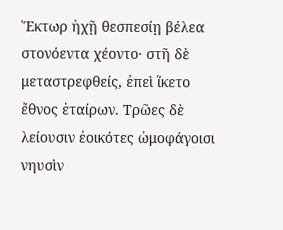Ἕκτωρ ἠχῇ θεσπεσίῃ βέλεα στονόεντα χέοντο· στῆ δὲ μεταστρεφθείς, ἐπεὶ ἵκετο ἔθνος ἑταίρων. Τρῶες δὲ λείουσιν ἐοικότες ὠμοφάγοισι νηυσὶν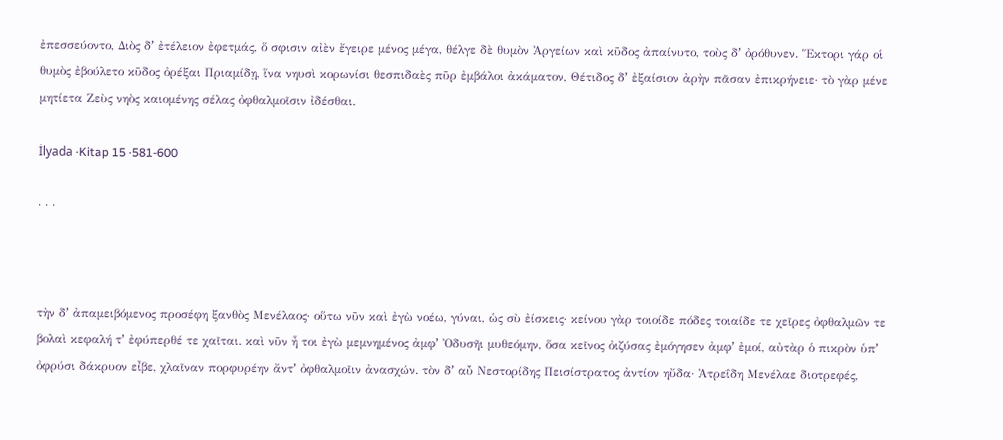ἐπεσσεύοντο, Διὸς δʼ ἐτέλειον ἐφετμάς, ὅ σφισιν αἰὲν ἔγειρε μένος μέγα, θέλγε δὲ θυμὸν Ἀργείων καὶ κῦδος ἀπαίνυτο, τοὺς δʼ ὀρόθυνεν. Ἕκτορι γάρ οἱ θυμὸς ἐβούλετο κῦδος ὀρέξαι Πριαμίδῃ, ἵνα νηυσὶ κορωνίσι θεσπιδαὲς πῦρ ἐμβάλοι ἀκάματον, Θέτιδος δʼ ἐξαίσιον ἀρὴν πᾶσαν ἐπικρήνειε· τὸ γὰρ μένε μητίετα Ζεὺς νηὸς καιομένης σέλας ὀφθαλμοῖσιν ἰδέσθαι.

İlyada ·Kitap 15 ·581-600

· · ·



τὴν δʼ ἀπαμειβόμενος προσέφη ξανθὸς Μενέλαος· οὕτω νῦν καὶ ἐγὼ νοέω, γύναι, ὡς σὺ ἐίσκεις· κείνου γὰρ τοιοίδε πόδες τοιαίδε τε χεῖρες ὀφθαλμῶν τε βολαὶ κεφαλή τʼ ἐφύπερθέ τε χαῖται. καὶ νῦν ἦ τοι ἐγὼ μεμνημένος ἀμφʼ Ὀδυσῆι μυθεόμην, ὅσα κεῖνος ὀιζύσας ἐμόγησεν ἀμφʼ ἐμοί, αὐτὰρ ὁ πικρὸν ὑπʼ ὀφρύσι δάκρυον εἶβε, χλαῖναν πορφυρέην ἄντʼ ὀφθαλμοῖιν ἀνασχών. τὸν δʼ αὖ Νεστορίδης Πεισίστρατος ἀντίον ηὔδα· Ἀτρεΐδη Μενέλαε διοτρεφές,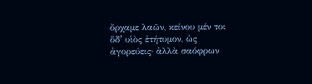ὄρχαμε λαῶν, κείνου μέν τοι ὅδʼ υἱὸς ἐτήτυμον, ὡς ἀγορεύεις· ἀλλὰ σαόφρων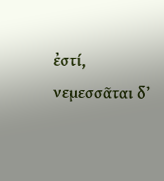ἐστί, νεμεσσᾶται δʼ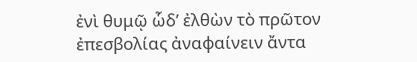ἐνὶ θυμῷ ὧδʼ ἐλθὼν τὸ πρῶτον ἐπεσβολίας ἀναφαίνειν ἄντα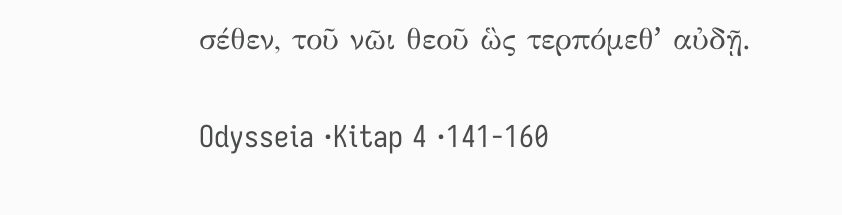σέθεν, τοῦ νῶι θεοῦ ὣς τερπόμεθʼ αὐδῇ.

Odysseia ·Kitap 4 ·141-160